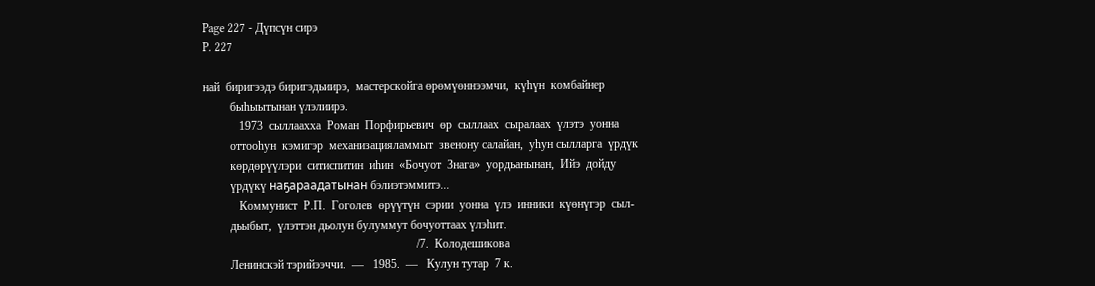Page 227 - Дүпсүн сирэ
P. 227

най  биригээдэ биригэдьиирэ,  мастерскойга өрөмүөннээмчи,  күһүн  комбайнер
         быһыытынан үлэлиирэ.
            1973  сыллаахха  Роман  Порфирьевич  өр  сыллаах  сыралаах  үлэтэ  уонна
         оттооһун  кэмигэр  механизацияламмыт  звенону салайан,  уһун сылларга  үрдүк
         көрдөрүүлэри  ситиспитин  иһин  «Бочуот  Знага»  уордьанынан,  Ийэ  дойду
         үрдүкү наҕараадатынан бэлиэтэммитэ...
            Коммунист  Р.П.  Гоголев  өрүүтүн  сэрии  уонна  үлэ  инники  күөнүгэр  сыл-
         дьыбыт,  үлэттэн дьолун булуммут бочуоттаах үлэһит.
                                                                       /7.  Колодешикова
         Ленинскэй тэрийээччи.  —   1985.  —   Кулун тутар  7 к.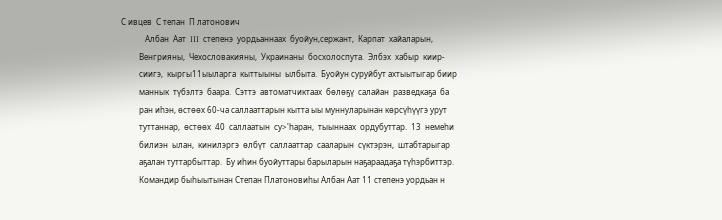С ивцев  С тепан  П латонович
            Албан  Аат  III  степенэ  уордьаннаах  буойун,сержант,  Карпат  хайаларын,
         Венгрияны,  Чехословакияны,  Украинаны  босхолоспута.  Элбэх  хабыр  киир-
         сиигэ,  кыргы11ыыларга  кыттыыны  ылбыта.  Буойун суруйбут ахтыытыгар биир
         маннык  түбэлтэ  баара.  Сэттэ  автоматчиктаах  бөлөҕү  салайан  разведкаҕа  ба
         ран иһэн, өстөөх 60-ча саллааттарын кытта ыы муннуларынан көрсүһүүгэ урут
         туттаннар,  өстөөх  40  саллаатын  су>'һаран,  тыыннаах  ордубуттар.  13  немеһи
         билиэн  ылан,  кинилэргэ  өлбүт  саллааттар  сааларын  сүктэрэн,  штабтарыгар
         аҕалан туттарбыттар.  Бу иһин буойуттары барыларын наҕараадаҕа түһэрбиттэр.
         Командир быһыытынан Степан Платоновиһы Албан Аат 11 степенэ уордьан н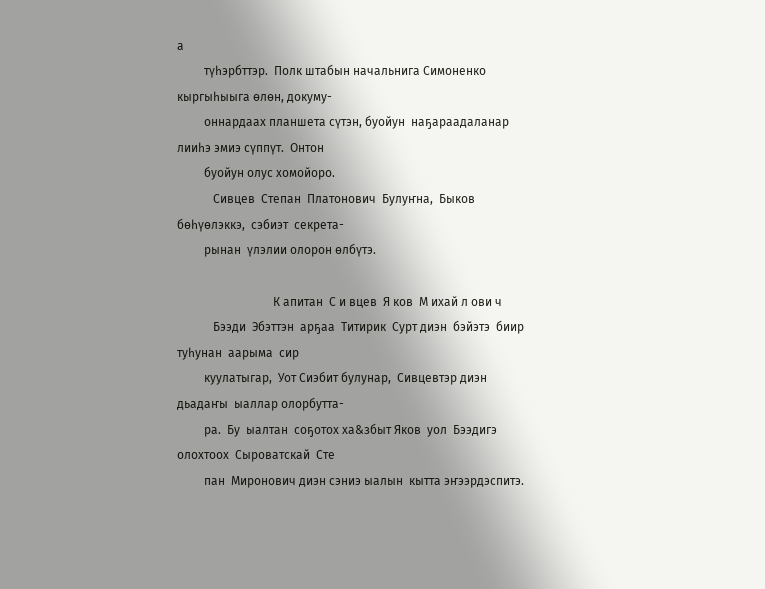а
         түһэрбттэр.  Полк штабын начальнига Симоненко кыргыһыыга өлөн, докуму-
         оннардаах планшета сүтэн, буойун  наҕараадаланар лииһэ эмиэ сүппүт.  Онтон
         буойун олус хомойоро.
            Сивцев  Степан  Платонович  Булуҥна,  Быков  бөһүөлэккэ,  сэбиэт  секрета-
         рынан  үлэлии олорон өлбүтэ.

                                К апитан  С и вцев  Я ков  М ихай л ови ч
            Бээди  Эбэттэн  арҕаа  Титирик  Сурт диэн  бэйэтэ  биир туһунан  аарыма  сир
         куулатыгар,  Уот Сиэбит булунар,  Сивцевтэр диэн дьадаҥы  ыаллар олорбутта-
         ра.  Бу  ыалтан  соҕотох ха&збыт Яков  уол  Бээдигэ  олохтоох  Сыроватскай  Сте
         пан  Миронович диэн сэниэ ыалын  кытта эҥээрдэспитэ.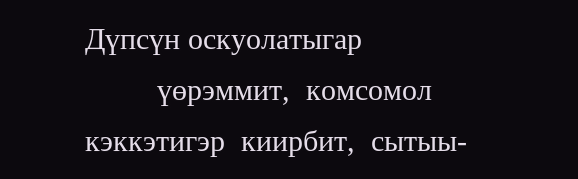Дүпсүн оскуолатыгар
         үөрэммит,  комсомол  кэккэтигэр  киирбит,  сытыы-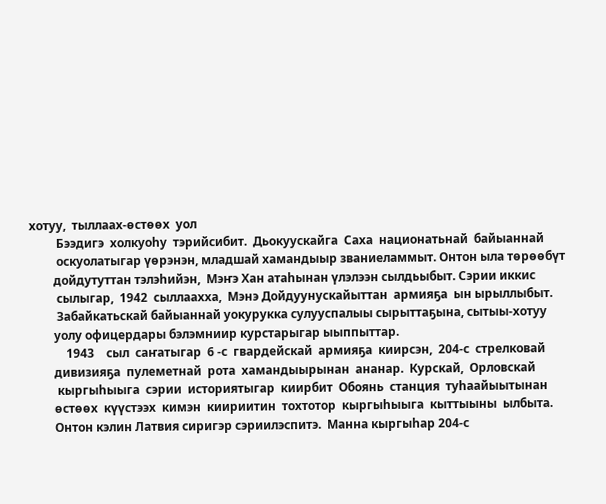хотуу,  тыллаах-өстөөх  уол
         Бээдигэ  холкуоһу  тэрийсибит.  Дьокуускайга  Саха  национатьнай  байыаннай
         оскуолатыгар үөрэнэн, младшай хамандыыр званиеламмыт. Онтон ыла төрөөбүт
        дойдутуттан тэлэһийэн,  Мэҥэ Хан атаһынан үлэлээн сылдьыбыт. Сэрии иккис
         сылыгар,  1942  сыллаахха,  Мэнэ Дойдуунускайыттан  армияҕа  ын ырыллыбыт.
         Забайкатьскай байыаннай уокурукка сулууспалыы сырыттаҕына, сытыы-хотуу
        уолу офицердары бэлэмниир курстарыгар ыыппыттар.
            1943    сыл  саҥатыгар  6 -с  гвардейскай  армияҕа  киирсэн,  204-с  стрелковай
        дивизияҕа  пулеметнай  рота  хамандыырынан  ананар.  Курскай,  Орловскай
         кыргыһыыга  сэрии  историятыгар  киирбит  Обоянь  станция  туһаайыытынан
        өстөөх  күүстээх  кимэн  киириитин  тохтотор  кыргыһыыга  кыттыыны  ылбыта.
        Онтон кэлин Латвия сиригэр сэриилэспитэ.  Манна кыргыһар 204-с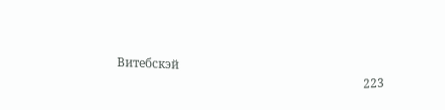Витебскэй
                                                                                  223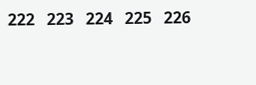222   223   224   225   226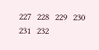227   228   229   230   231   232